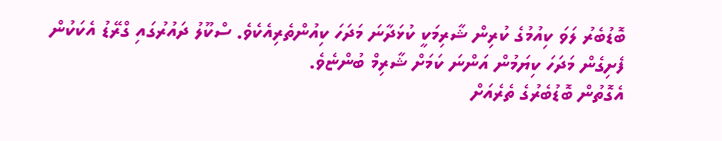ބޮޑުބެރު ލަވަ ކިއުމުގެ ކުރިން ޝާރިމަކީ ކުޅަދާނަ މަދަހަ ކިއުންތެރިއެކެވެ. ސްކޫލު ދައުރުގައި ގްރޭޑު އެކަކުން ފެށިގެން މަދަހަ ކިޔަމުން އަންނަ ކަމަށް ޝާރިމް ބުންޏެވެ.
އެގޮތުން ބޮޑުބެރުގެ ތެރެއަށް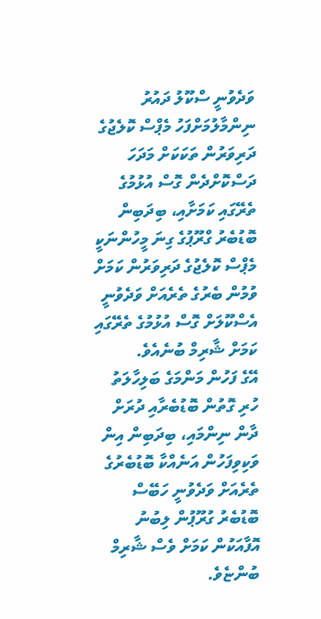ވަދެވުނީ ސްކޫލު ދައުރު ނިންމާލުމަށްފަހު މެޕްސް ކޮލެޖުގެ ދަރިވަރުން ތަކަކަށް މަދަހަ ދަސްކޮށްދެން ގޮސް އުޅުމުގެ ތެރޭގައި ކަމަށާއި، ބިދަބިން ބޮޑުބެރު ގްރޫޕުގެ ގިނަ މީހުންނަކީ މެޕްސް ކޮލެޖުގެ ދަރިވަރުން ކަމަށް ވުމުން ބެރުގެ ތެރެއަށް ވަދެވުނީ އެސްކޫލަށް ގޮސް އުޅުމުގެ ތެރޭގައި ކަމަށް ޝާރިމް ބުނެއެވެ.
އޭގެ ފަހުން މަންމަގެ ބަލިހާލަތު ހުރި ގޮތުން ބޮޑުބެރާއި ދުރަށް ދާން ނިންމައި، ބިދަބިން އިން ވަކިވިފަހުން އަނެއްކާ ބޮޑުބެރުގެ ތެރެއަށް ވަދެވުނީ ހަބޭސް ބޮޑުބެރު ގުރޫޕުން ލިބުނު އޮފާއަކުން ކަމަށް ވެސް ޝާރިމް ބުންޏެވެ.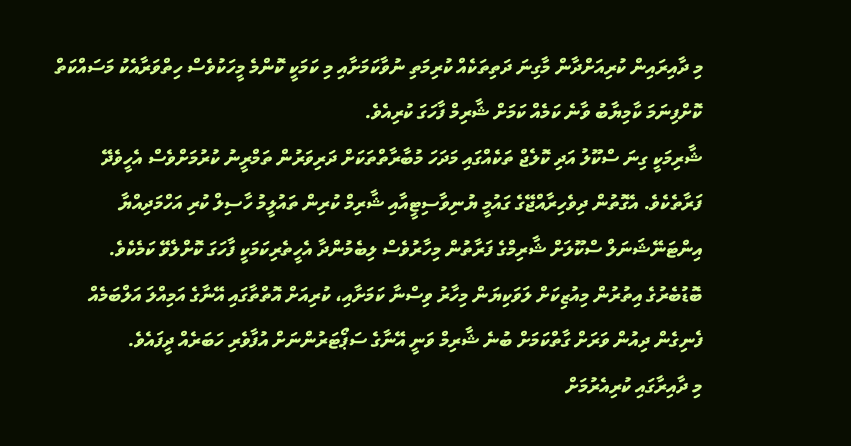މި ދާއިރައިން ކުރިއަށްދާން މާގިނަ ދަތިތަކެއް ކުރިމަތި ނުވާކަމަށާއި މި ކަމަކީ ކޮންމެ މީހަކުވެސް ހިތްވަރާއެކު މަސައްކަތް ކޮށްފިނަމަ ކާމިޔާބު ވާނެ ކަމެއް ކަމަށް ޝާރިމް ފާހަގަ ކުރިއެވެ.
ޝާރިމަކީ ގިނަ ސްކޫލު އަދި ކޮލެޖް ތަކެއްގައި މަދަހަ މުބާރާތްތަކަށް ދަރިވަރުން ތަމްރީނު ކުރުމަށްވެސް އެހީވެދޭ ފަރާތެކެވެ. އެގޮތުން ދިވެހިރާއްޖޭގެ ގައުމީ ޔުނިވާސިޓީއާއި ޝާރިމް ކުރިން ތައުލީމު ހާސިލް ކުރި އަހްމަދިއްޔާ އިންޓަނޭޝަނަލް ސްކޫލަށް ޝާރިމްގެ ފަރާތުން މިހާރުވެސް ލިބެމުންދާ އެހީތެރިކަމަކީ ފާހަގަ ކޮށްލެވޭ ކަމެކެވެ.
ބޮޑުބެރުގެ އިތުރުން މިއުޒިކަށް ލަވަކިޔަން މިހާރު ވިސްނާ ކަމަށާއި، ކުރިއަށް އޮތްތާގައި އޭނާގެ އަމިއްލަ އަލްބަމެއް ފެނިގެން ދިއުން ވަރަށް ގާތްކަމަށް ބުނެ ޝާރިމް ވަނީ އޭނާގެ ސަޕޯޓަރުންނަށް އުފާވެރި ހަބަރެއް ދީފައެވެ.
މި ދާއިރާގައި ކުރިއެރުމަށް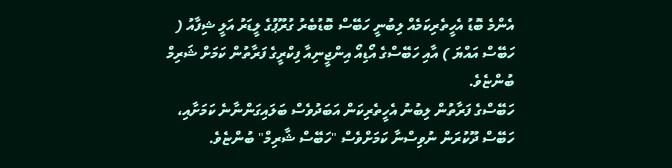އެންމެ ބޮޑު އެހީތެރިކަމެއް ލިބުނީ ހަބޭސް ބޮޑުބެރު ގުރޫޕުގެ ލީޑަރު އަލީ ޝިފާއު ( ހަބޭސް އައްޔަ ) އާއި ހަބޭސްގެ އޯޑިއޯ އިންޖީނިއާ ފިކްރީގެ ފަރާތުން ކަމަށް ޝަރިމް ބުންޏެވެ.
ހަބޭސްގެ ފަރާތުން ލިބުނު އެހީތެރިކަން އަބަދުވެސް ބަލައިގަންނާނެ ކަމަށާއި، ހަބޭސް ދޫކުރަން ނުވިސްނާ ކަމަށްވެސް "ހަބޭސް ޝާރިމް" ބުންޏެވެ.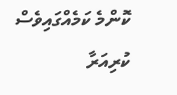ކޮންމެ ކަމެއްގައިވެސް ކުރިއަރާ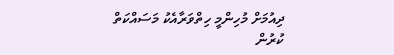ދިއުމަށް މުހިންމީ ހިތްވަރާއެކު މަސައްކަތް ކުރުން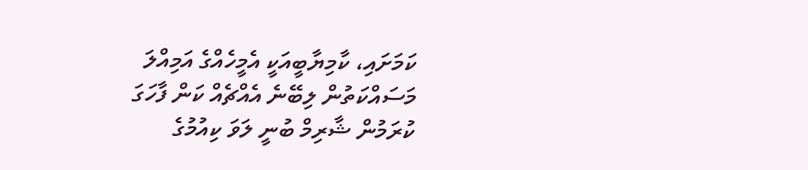ކަމަށައި، ކާމިޔާބީއަކީ އެމީހެއްގެ އަމިއްލަ މަސައްކަތުން ލިބޭނެ އެއްޗެއް ކަން ފާހަގަ ކުރަމުން ޝާރިމް ބުނީ ލަވަ ކިއުމުގެ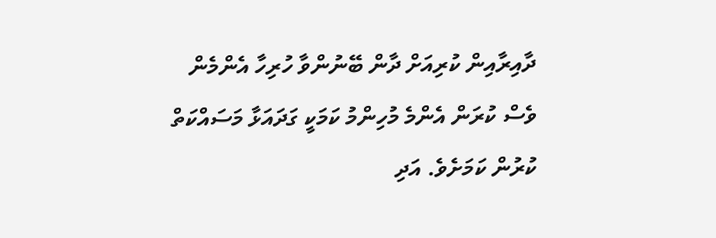ދާއިރާއިން ކުރިއަށް ދާން ބޭނުންވާ ހުރިހާ އެންމެން ވެސް ކުރަން އެންމެ މުހިންމު ކަމަކީ ގަދައަޅާ މަސައްކަތް ކުރުން ކަމަށެވެ. އަދި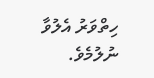ހިތްވަރު އެލުވާ ނުލުމެވެ.